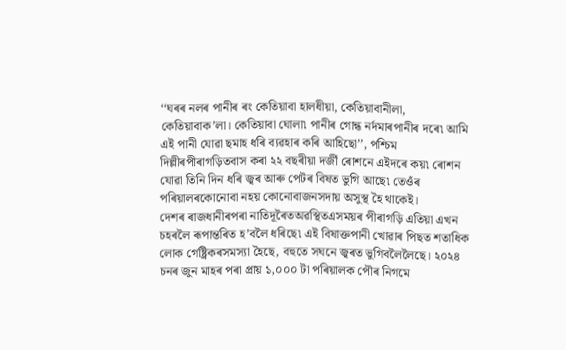‘‘ঘৰৰ নলৰ পানীৰ ৰং কেতিয়াবা হালধীয়া, কেতিয়াবানীলা, কেতিয়াবাক’লা। কেতিয়াবা ঘোলা৷ পানীৰ গোন্ধ নৰ্দমাৰপানীৰ দৰে৷ আমি এই পানী যোৱা ছমাহ ধৰি ব্যৱহাৰ কৰি আহিছো’’, পশ্চিম দিল্লীৰপীৰাগড়িতবাস কৰা ২২ বছৰীয়া দৰ্জী ৰোশনে এইদৰে কয়৷ ৰোশন যোৱা তিনি দিন ধৰি জ্বৰ আৰু পেটৰ বিষত ভুগি আছে৷ তেওঁৰ পৰিয়ালৰকোনোবা নহয় কোনোবাজনসদায় অসুস্থ হৈ থাকেই।
দেশৰ ৰাজধানীৰপৰা নাতিদূৰৈতঅৱস্থিতএসময়ৰ পীৰাগড়ি এতিয়া এখন চহৰলৈ ৰূপান্তৰিত হ’বলৈ ধৰিছে৷ এই বিষাক্তপানী খোৱাৰ পিছত শতাধিক লোক গেষ্ট্ৰিকৰসমস্যা হৈছে, বহুতে সঘনে জ্বৰত ভুগিবলৈলৈছে। ২০২৪ চনৰ জুন মাহৰ পৰা প্ৰায় ১,০০০ টা পৰিয়ালক পৌৰ নিগমে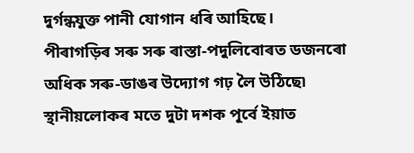দুৰ্গন্ধযুক্ত পানী যোগান ধৰি আহিছে।
পীৰাগড়িৰ সৰু সৰু ৰাস্তা-পদুলিবোৰত ডজনৰো অধিক সৰু-ডাঙৰ উদ্যোগ গঢ় লৈ উঠিছে৷ স্থানীয়লোকৰ মতে দুটা দশক পূৰ্বে ইয়াত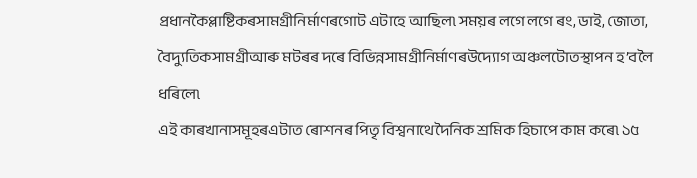প্ৰধানকৈপ্লাষ্টিকৰসামগ্ৰীনিৰ্মাণৰগোট এটাহে আছিল৷ সময়ৰ লগে লগে ৰং, ডাই, জোতা, বৈদ্যুতিকসামগ্ৰীআৰু মটৰৰ দৰে বিভিন্নসামগ্ৰীনিৰ্মাণৰউদ্যোগ অঞ্চলটোতস্থাপন হ’বলৈ ধৰিলে৷
এই কাৰখানাসমূহৰএটাত ৰোশনৰ পিতৃ বিশ্বনাথেদৈনিক শ্ৰমিক হিচাপে কাম কৰে৷ ১৫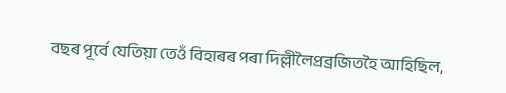বছৰ পূৰ্বে যেতিয়া তেওঁ বিহাৰৰ পৰা দিল্লীলৈপ্ৰব্ৰজিতহৈ আহিছিল,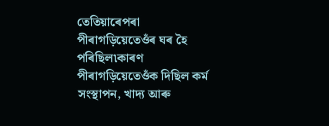তেতিয়াৰেপৰা পীৰাগড়িয়েতেওঁৰ ঘৰ হৈ পৰিছিল৷কাৰণ পীৰাগড়িয়েতেওঁক দিছিল কৰ্ম সংস্থাপন, খাদ্য আৰু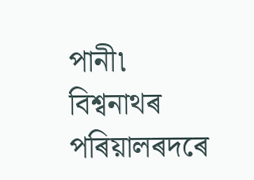পানী৷
বিশ্বনাথৰ পৰিয়ালৰদৰে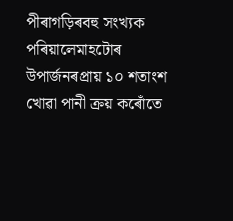পীৰাগড়িৰবহু সংখ্যক পৰিয়ালেমাহটোৰ উপাৰ্জনৰপ্ৰায় ১০ শতাংশ খোৱা পানী ক্ৰয় কৰোঁতে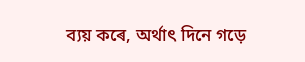ব্যয় কৰে, অৰ্থাৎ দিনে গড়ে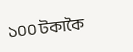১০০ টকাকৈ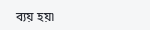ব্যয় হয়৷